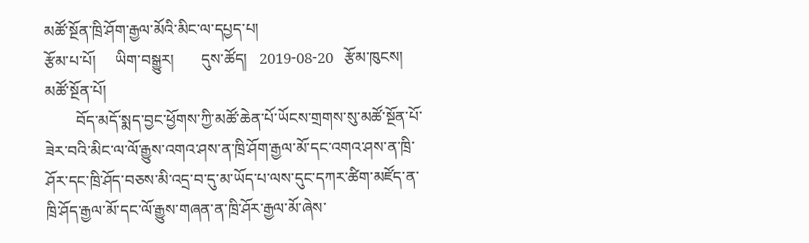མཚོ་སྔོན་ཁྲི་ཤོག་རྒྱལ་མོའི་མིང་ལ་དཔྱད་པ།
རྩོམ་པ་པོ།     ཡིག་བསྒྱུར།       དུས་ཚོད།   2019-08-20   རྩོམ་ཁུངས།    མཚོ་སྔོན་པོ།
        བོད་མདོ་སྨད་བྱང་ཕྱོགས་ཀྱི་མཚོ་ཆེན་པོ་ཡོངས་གྲགས་སུ་མཚོ་སྔོན་པོ་ཟེར་བའི་མིང་ལ་ལོ་རྒྱུས་འགའ་ཤས་ན་ཁྲི་ཤོག་རྒྱལ་མོ་དང་འགའ་ཤས་ན་ཁྲི་ཤོར་དང་ཁྲི་ཤོད་བཅས་མི་འདྲ་བ་དུ་མ་ཡོད་པ་ལས་དུང་དཀར་ཚིག་མཛོད་ན་ཁྲི་ཤོད་རྒྱལ་མོ་དང་ལོ་རྒྱུས་གཞན་ན་ཁྲི་ཤོར་རྒྱལ་མོ་ཞེས་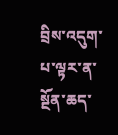བྲིས་འདུག་པ་ལྟར་ན་སྔོན་ཆད་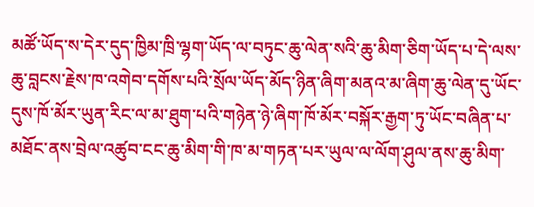མཚོ་ཡོད་ས་དེར་དུད་ཁྱིམ་ཁྲི་ལྷག་ཡོད་ལ་བཏུང་ཆུ་ལེན་སའི་ཆུ་མིག་ཅིག་ཡོད་པ་དེ་ལས་ཆུ་བླངས་རྗེས་ཁ་འགེབ་དགོས་པའི་སྲོལ་ཡོད་མོད་ཉིན་ཞིག་མནའ་མ་ཞིག་ཆུ་ལེན་དུ་ཡོང་དུས་ཁོ་མོར་ཡུན་རིང་ལ་མ་ཐུག་པའི་གཉེན་ཉེ་ཞིག་ཁོ་མོར་བསྐོར་རྒྱག་ཏུ་ཡོང་བཞིན་པ་མཐོང་ནས་བྲེལ་འཚུབ་ངང་ཆུ་མིག་གི་ཁ་མ་གཏན་པར་ཡུལ་ལ་ལོག་ཤུལ་ནས་ཆུ་མིག་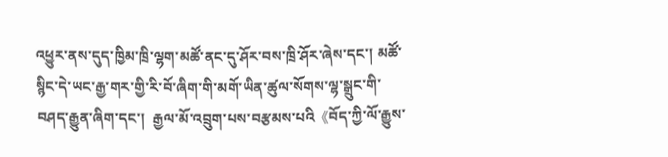འཕྱུར་ནས་དུད་ཁྱིམ་ཁྲི་ལྷག་མཚོ་ནང་དུ་ཤོར་བས་ཁྲི་ཤོར་ཞེས་དང་། མཚོ་སྙིང་དེ་ཡང་རྒྱ་གར་གྱི་རི་བོ་ཞིག་གི་མགོ་ཡིན་ཚུལ་སོགས་ལྷ་སྒྲུང་གི་བཤད་རྒྱུན་ཞིག་དང་།  རྒྱལ་མོ་འབྲུག་པས་བརྩམས་པའི《བོད་ཀྱི་ལོ་རྒྱུས་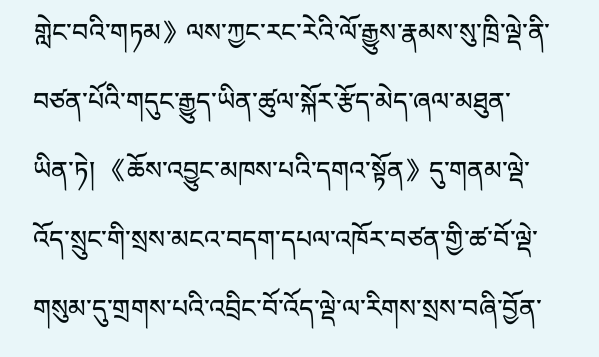གླེང་བའི་གཏམ》ལས་ཀྱང་རང་རེའི་ལོ་རྒྱུས་རྣམས་སུ་ཁྲི་ལྡེ་ནི་བཙན་པོའི་གདུང་རྒྱུད་ཡིན་ཚུལ་སྐོར་རྩོད་མེད་ཞལ་མཐུན་ཡིན་ཏེ། 《ཆོས་འབྱུང་མཁས་པའི་དགའ་སྟོན》དུ་གནམ་ལྡེ་འོད་སྲུང་གི་སྲས་མངའ་བདག་དཔལ་འཁོར་བཙན་གྱི་ཚ་བོ་ལྡེ་གསུམ་དུ་གྲགས་པའི་འབྲིང་བོ་འོད་ལྡེ་ལ་རིགས་སྲས་བཞི་བྱོན་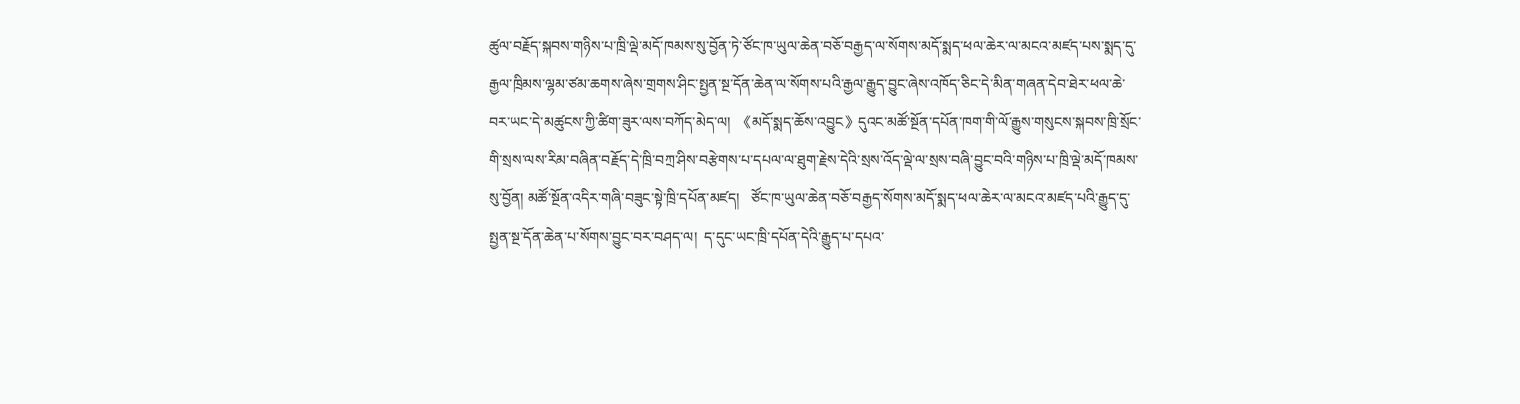ཚུལ་བརྗོད་སྐབས་གཉིས་པ་ཁྲི་ལྡེ་མདོ་ཁམས་སུ་བྱོན་ཏེ་ཙོང་ཁ་ཡུལ་ཆེན་བཅོ་བརྒྱད་ལ་སོགས་མདོ་སྨད་ཕལ་ཆེར་ལ་མངའ་མཛད་པས་སྨད་དུ་རྒྱལ་ཁྲིམས་ལྷམ་ཙམ་ཆགས་ཞེས་གྲགས་ཤིང་སྤྱན་སྔ་དོན་ཆེན་ལ་སོགས་པའི་རྒྱལ་རྒྱུད་བྱུང་ཞེས་འཁོད་ཅིང་དེ་མིན་གཞན་དེབ་ཐེར་ཕལ་ཆེ་བར་ཡང་དེ་མཚུངས་ཀྱི་ཚིག་ཟུར་ལས་བཀོད་མེད་ལ།  《མདོ་སྨད་ཆོས་འབྱུང》དུའང་མཚོ་སྔོན་དཔོན་ཁག་གི་ལོ་རྒྱུས་གསུངས་སྐབས་ཁྲི་སྲོང་གི་སྲས་ལས་རིམ་བཞིན་བརྗོད་དེ་ཁྲི་བཀྲ་ཤིས་བརྩེགས་པ་དཔལ་ལ་ཐུག་རྗེས་དེའི་སྲས་འོད་ལྡེ་ལ་སྲས་བཞི་བྱུང་བའི་གཉིས་པ་ཁྲི་ལྡེ་མདོ་ཁམས་སུ་བྱོན། མཚོ་སྔོན་འདིར་གཞི་བཟུང་སྟེ་ཁྲི་དཔོན་མཛད།   ཙོང་ཁ་ཡུལ་ཆེན་བཅོ་བརྒྱད་སོགས་མདོ་སྨད་ཕལ་ཆེར་ལ་མངའ་མཛད་པའི་རྒྱུད་དུ་སྤྱན་སྔ་དོན་ཆེན་པ་སོགས་བྱུང་བར་བཤད་ལ།  ད་དུང་ཡང་ཁྲི་དཔོན་དེའི་རྒྱུད་པ་དཔའ་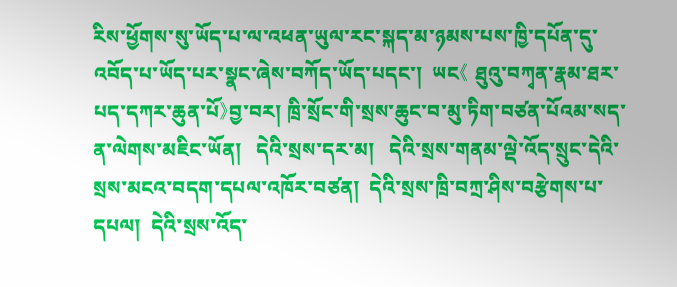རིས་ཕྱོགས་སུ་ཡོད་པ་ལ་འཕན་ཡུལ་རང་སྐད་མ་ཉམས་པས་ཁྱི་དཔོན་དུ་འབོད་པ་ཡོད་པར་སྣང་ཞེས་བཀོད་ཡོད་པདང་།  ཡང《 ཐུའུ་བཀྭན་རྣམ་ཐར་པད་དཀར་ཆུན་པོ》བྱ་བར། ཁྲི་སྲོང་གི་སྲས་ཆུང་བ་མུ་ཏིག་བཙན་པོའམ་སད་ན་ལེགས་མཇིང་ཡོན།   དེའི་སྲས་དར་མ།   དེའི་སྲས་གནམ་ལྡེ་འོད་སྲུང་དེའི་སྲས་མངའ་བདག་དཔལ་འཁོར་བཙན།  དེའི་སྲས་ཁྲི་བཀྲ་ཤིས་བརྩེགས་པ་དཔལ།  དེའི་སྲས་འོད་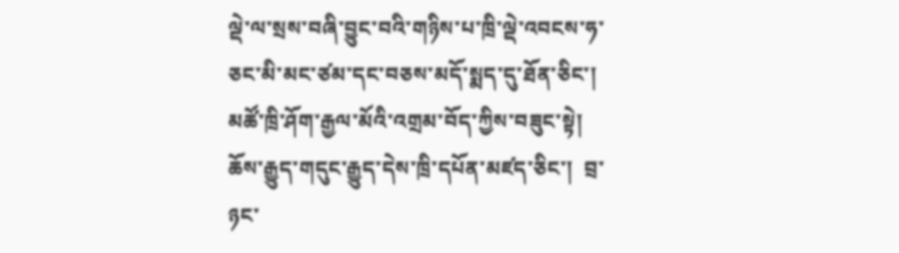ལྡེ་ལ་སྲས་བཞི་བྱུང་བའི་གཉིས་པ་ཁྲི་ལྡེ་འབངས་ཧ་ཅང་མི་མང་ཙམ་དང་བཅས་མདོ་སྨད་དུ་ཐོན་ཅིང་།  མཚོ་ཁྲི་ཤོག་རྒྱལ་མོའི་འགྲམ་བོད་ཀྱིས་བཟུང་སྟེ།   ཆོས་རྒྱུད་གདུང་རྒྱུད་དེས་ཁྲི་དཔོན་མཛད་ཅིང་།  བྲ་ཉང་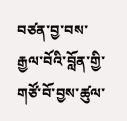བཙན་བྱ་བས་རྒྱལ་བོའི་བློན་གྱི་གཙོ་བོ་བྱས་ཚུལ་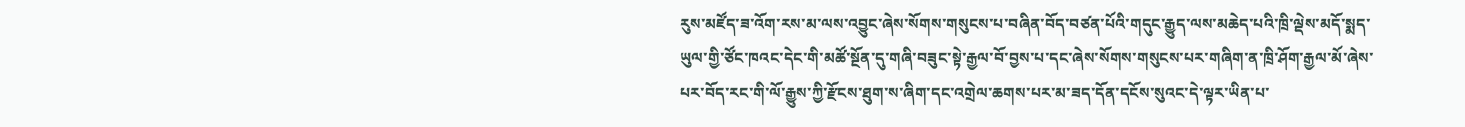རུས་མཛོད་ཟ་འོག་རས་མ་ལས་འབྱུང་ཞེས་སོགས་གསུངས་པ་བཞིན་བོད་བཙན་པོའི་གདུང་རྒྱུད་ལས་མཆེད་པའི་ཁྲི་ལྡེས་མདོ་སྨད་ཡུལ་གྱི་ཙོང་ཁའང་དེང་གི་མཚོ་སྔོན་དུ་གཞི་བཟུང་སྟེ་རྒྱལ་བོ་བྱས་པ་དང་ཞེས་སོགས་གསུངས་པར་གཞིག་ན་ཁྲི་ཤོག་རྒྱལ་མོ་ཞེས་པར་བོད་རང་གི་ལོ་རྒྱུས་ཀྱི་རྫོངས་ཐུག་ས་ཞིག་དང་འགྲེལ་ཆགས་པར་མ་ཟད་དོན་དངོས་སུའང་དེ་ལྟར་ཡིན་པ་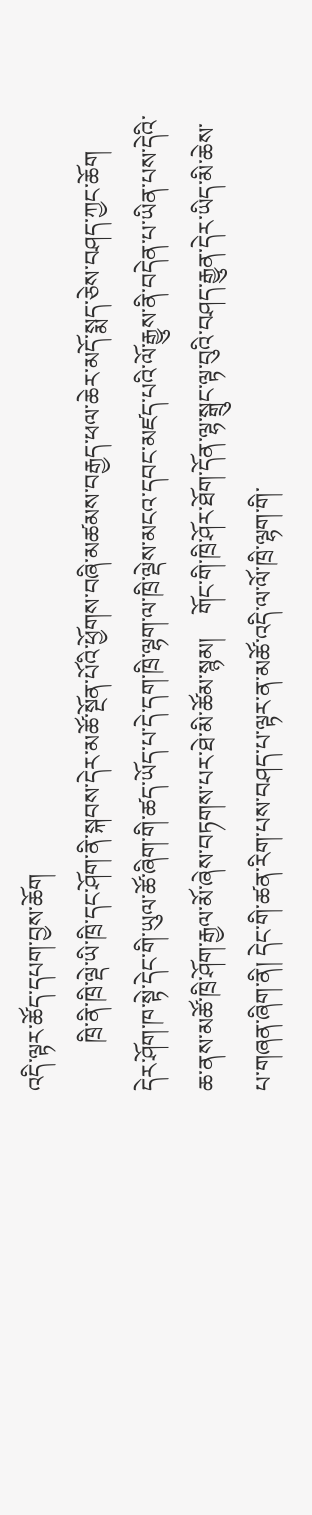འདི་ལྟར་ཚོད་དཔག་བྱས་ཆོག
        ཁྲི་ནི་ཁྲི་ལྡེ་ཡི་ཁྲི་དང་ཤོག་ནི་སྐབས་དེར་མཚོ་སྔོན་པོའི་ཕྱོགས་བཞི་མཚམས་བརྒྱད་ཕལ་ཆེར་མདོ་སྨད་ཅེས་བཤད་ཀྱང་ཆོག     དེར་ཤོག་ཁ་སྟེ་དེང་གི་ཡུལ་ཚོ་ཞིག་གི་ཚད་ཡོད་པ་དེ་དག་ཁྲི་ལྷག་ལ་ཁྲི་ལྡེས་མངའ་དབང་མཛད་པའི་ལོ་རྒྱུས་ནི་བདེན་པ་ཡིན་པས་དེའི་ཆ་ནས་མཚོ་ཁྲི་ཤོག་རྒྱལ་མོ་ཞེས་བཏགས་པར་ཐེ་མི་ཚོམ་སྙམ།    གོང་གི་ཁྲི་ཤོར་ཐོག་དོན་ལྷ་སྒྲུང་ལྟ་བུའི་བཤད་རྒྱུན་དེར་ཡིད་མི་ཆེས་པ་གཞན་ཞིག་ནི། དེང་གི་ཚན་རིག་པས་བཤད་པ་ལྟར་ན་མཚོ་འདི་ལ་ལོ་ཁྲི་ལྷག་གི་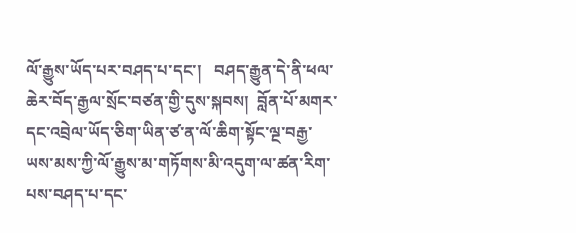ལོ་རྒྱུས་ཡོད་པར་བཤད་པ་དང་།   བཤད་རྒྱུན་དེ་ནི་ཕལ་ཆེར་བོད་རྒྱལ་སྲོང་བཙན་གྱི་དུས་སྐབས།  བློན་པོ་མགར་དང་འབྲེལ་ཡོད་ཅིག་ཡིན་ཙ་ན་ལོ་ཆིག་སྟོང་ལྔ་བརྒྱ་ཡས་མས་ཀྱི་ལོ་རྒྱུས་མ་གཏོགས་མི་འདུག་ལ་ཚན་རིག་པས་བཤད་པ་དང་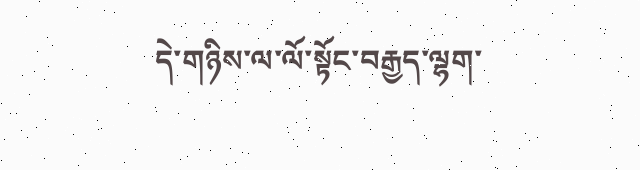དེ་གཉིས་ལ་ལོ་སྟོང་བརྒྱད་ལྷག་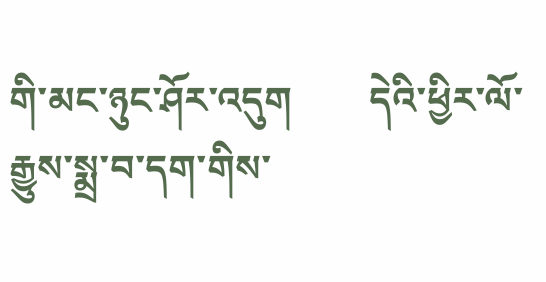གི་མང་ཉུང་ཤོར་འདུག        དེའི་ཕྱིར་ལོ་རྒྱུས་སྨྲ་བ་དག་གིས་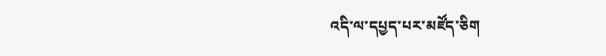འདི་ལ་དཔྱད་པར་མཛོད་ཅིག